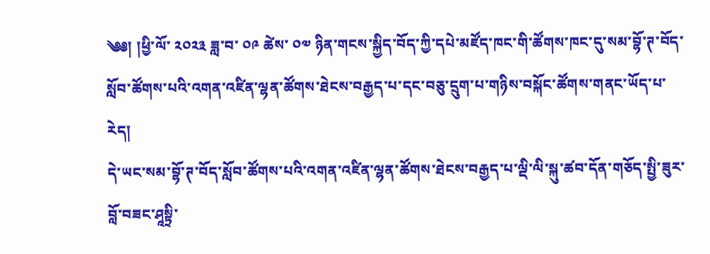༄༅། །ཕྱི་ལོ་ ༢༠༢༣ ཟླ་བ་ ༠༩ ཚེས་ ༠༧ ཉིན་གངས་སྐྱིད་བོད་ཀྱི་དཔེ་མཛོད་ཁང་གི་ཚོགས་ཁང་དུ་སམ་བྷོ་ཊ་བོད་སློབ་ཚོགས་པའི་འགན་འཛིན་ལྷན་ཚོགས་ཐེངས་བརྒྱད་པ་དང་བཅུ་དྲུག་པ་གཉིས་བསྐོང་ཚོགས་གནང་ཡོད་པ་རེད།
དེ་ཡང་སམ་བྷོ་ཊ་བོད་སློབ་ཚོགས་པའི་འགན་འཛིན་ལྷན་ཚོགས་ཐེངས་བརྒྱད་པ་ལྡི་ལི་སྐུ་ཚབ་དོན་གཅོད་སྤྱི་ཟུར་བློ་བཟང་ཤཱསྟྲི་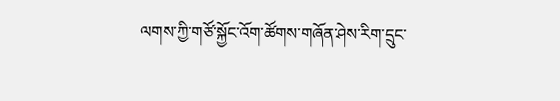ལགས་ཀྱི་གཙོ་སྐྱོང་འོག་ཚོགས་གཞོན་ཤེས་རིག་དྲུང་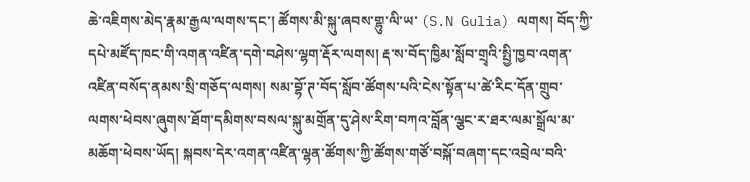ཆེ་འཇིགས་མེད་རྣམ་རྒྱལ་ལགས་དང་། ཚོགས་མི་སྐུ་ཞབས་གྷུ་ལི་ཡ་ (S.N Gulia) ལགས། བོད་ཀྱི་དཔེ་མཛོད་ཁང་གི་འགན་འཛིན་དགེ་བཤེས་ལྷག་རྡོར་ལགས། རྡ་ས་བོད་ཁྱིམ་སློབ་གྲྭའི་སྤྱི་ཁྱབ་འགན་འཛིན་བསོད་ནམས་སྲི་གཅོད་ལགས། སམ་བྷོ་ཊ་བོད་སློབ་ཚོགས་པའི་ངེས་སྟོན་པ་ཚེ་རིང་དོན་གྲུབ་ལགས་ཕེབས་ཞུགས་ཐོག་དམིགས་བསལ་སྐུ་མགྲོན་དུ་ཤེས་རིག་བཀའ་བློན་ལྕང་ར་ཐར་ལམ་སྒྲོལ་མ་མཆོག་ཕེབས་ཡོད། སྐབས་དེར་འགན་འཛིན་ལྷན་ཚོགས་ཀྱི་ཚོགས་གཙོ་བསྐོ་བཞག་དང་འབྲེལ་བའི་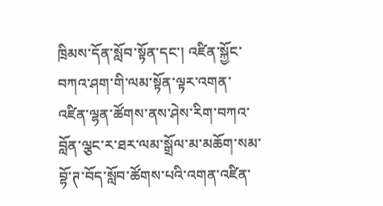ཁྲིམས་དོན་སློབ་སྟོན་དང་། འཛིན་སྐྱོང་བཀའ་ཤག་གི་ལམ་སྟོན་ལྟར་འགན་འཛིན་ལྷན་ཚོགས་ནས་ཤེས་རིག་བཀའ་བློན་ལྕང་ར་ཐར་ལམ་སྒྲོལ་མ་མཆོག་སམ་བྷོ་ཊ་བོད་སློབ་ཚོགས་པའི་འགན་འཛིན་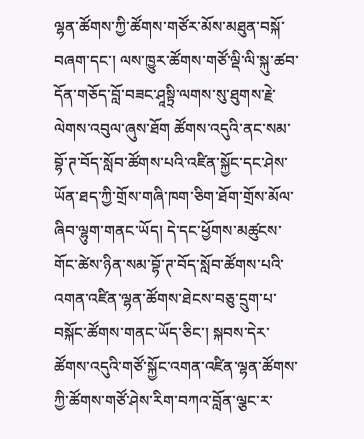ལྷན་ཚོགས་ཀྱི་ཚོགས་གཙོར་མོས་མཐུན་བསྐོ་བཞག་དང་། ལས་ཁྱུར་ཚོགས་གཙོ་ལྡི་ལི་སྐུ་ཚབ་དོན་གཅོད་བློ་བཟང་ཤཱསྟྲི་ལགས་སུ་ཐུགས་རྗེ་ལེགས་འབུལ་ཞུས་ཐོག ཚོགས་འདུའི་ནང་སམ་བྷོ་ཊ་བོད་སློབ་ཚོགས་པའི་འཛིན་སྐྱོང་དང་ཤེས་ཡོན་ཐད་ཀྱི་གྲོས་གཞི་ཁག་ཅིག་ཐོག་གྲོས་མོལ་ཞིབ་ལྷུག་གནང་ཡོད། དེ་དང་ཕྱོགས་མཚུངས་གོང་ཚེས་ཉིན་སམ་བྷོ་ཊ་བོད་སློབ་ཚོགས་པའི་འགན་འཛིན་ལྷན་ཚོགས་ཐེངས་བཅུ་དྲུག་པ་བསྐོང་ཚོགས་གནང་ཡོད་ཅིང་། སྐབས་དེར་ཚོགས་འདུའི་གཙོ་སྐྱོང་འགན་འཛིན་ལྷན་ཚོགས་ཀྱི་ཚོགས་གཙོ་ཤེས་རིག་བཀའ་བློན་ལྕང་ར་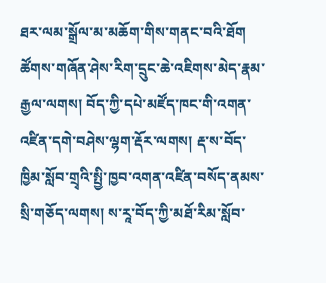ཐར་ལམ་སྒྲོལ་མ་མཆོག་གིས་གནང་བའི་ཐོག ཚོགས་གཞོན་ཤེས་རིག་དྲུང་ཆེ་འཇིགས་མེད་རྣམ་རྒྱལ་ལགས། བོད་ཀྱི་དཔེ་མཛོད་ཁང་གི་འགན་འཛིན་དགེ་བཤེས་ལྷག་རྡོར་ལགས། རྡ་ས་བོད་ཁྱིམ་སློབ་གྲྭའི་སྤྱི་ཁྱབ་འགན་འཛིན་བསོད་ནམས་སྲི་གཅོད་ལགས། ས་རཱ་བོད་ཀྱི་མཐོ་རིམ་སློབ་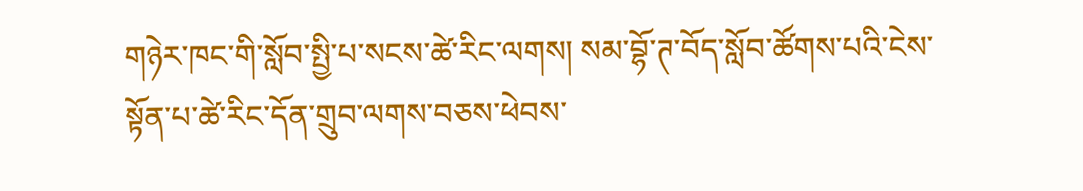གཉེར་ཁང་གི་སློབ་སྤྱི་པ་སངས་ཚེ་རིང་ལགས། སམ་བྷོ་ཊ་བོད་སློབ་ཚོགས་པའི་ངེས་སྟོན་པ་ཚེ་རིང་དོན་གྲུབ་ལགས་བཅས་ཕེབས་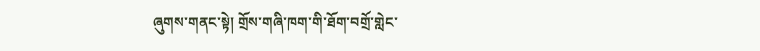ཞུགས་གནང་སྟེ། གྲོས་གཞི་ཁག་གི་ཐོག་བགྲོ་གླེང་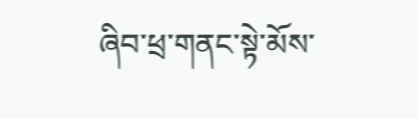ཞིབ་ཕྲ་གནང་སྟེ་མོས་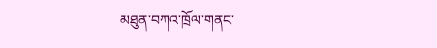མཐུན་བཀའ་ཁྲོལ་གནང་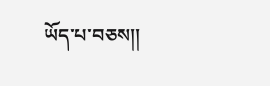ཡོད་པ་བཅས།།